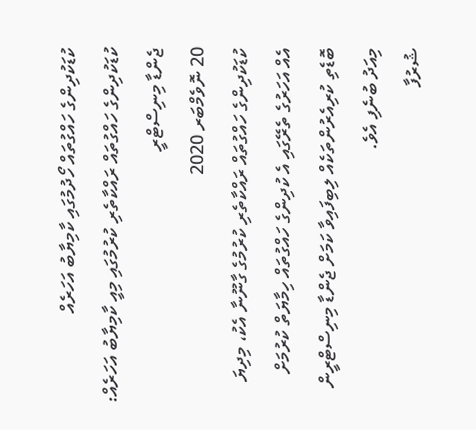ކުޑަކުދިންގެ ހައްގުތައް ހޯދުމުގައި ކާމިޔާބު އަހަރެއް
ކުޑަކުދިންގެ ހައްގުތައް ރައްކާތެރި ކުރުމުގައި މިއީ ކާމިޔާބު އަހަރެއް: ޖެންޑާ މިނިސްޓްރީ
20 ނޮވެމްބަރ 2020
ކުޑަކުދިންގެ ހައްގުތައް ރައްކާތެރި ކުރުމުގެ ގާނޫނާ އެކު، މިދިޔަ އެއް އަހަރުގެ ތެރޭގައި އެ ކުދިންގެ ހައްގުތައް ހިމާޔަތް ކުރުމަށް ބޮޑެތި ކުރިއެރުންތަކެއް ލިބިފައިވާ ކަމަށް ޖެންޑާ މިނިސްޓްރީން މިއަދު ބުނެފި އެވެ.
ޝުރުފާ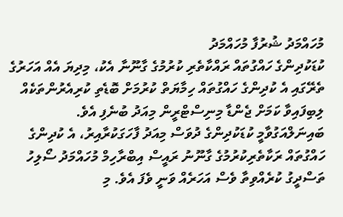މުހައްމަދު ޝުރުފާ މުހައްމަދު
ކުޑަކުދިންގެ ހައްގުތައް ރައްކާތެރި ކުރުމުގެ ގާނޫނާ އެކު، މިދިޔަ އެއް އަހަރުގެ ތެރޭގައި އެ ކުދިންގެ ހައްގުތައް ހިމާޔަތް ކުރުމަށް ބޮޑެތި ކުރިއެރުންތަކެއް ލިބިފައިވާ ކަމަށް ޖެންޑާ މިނިސްޓްރީން މިއަދު ބުނެފި އެވެ.
ބައިނަލްއަގުވާމީ ކުޑަކުދިންގެ ދުވަސް މިއަދު ފާހަގަކުރާއިރު، އެ ކުދިންގެ ހައްގުތައް ރަކާތެރިކުރުމުގެ ގާނޫނު ރައީސް އިބްރާހިމް މުހައްމަދު ސޯލިހު ތަސްދީގު ކުރެއްވިތާ ވެސް އަހަރެއް ވަނީ ވެފަ އެވެ. މި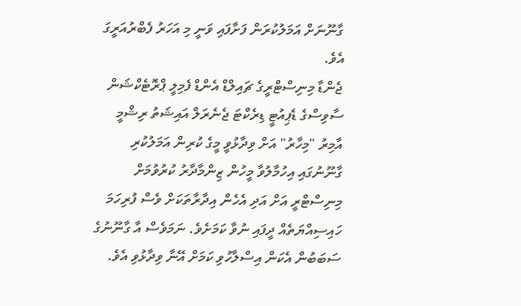ގާނޫނަށް އަމަލުކުރަން ފަށާފައި ވަނީ މި އަހަރު ފެބްރުއަރީގަ އެވެ.
ޖެންޑާ މިނިސްޓްރީގެ ޗައިލްޑް އެންޑް ފެމިލީ ޕްރޮޓެކްޝަން ސާވިސްގެ ޑެޕިއުޓީ ޑިރެކްޓަ ޖެނެރަލް އައިޝަތު ރިޝްމީ އާމިރު "މިހާރު" އަށް ވިދާޅުވީ މީގެ ކުރިން އަމަލުކުރި ގާނޫނުގައި އިހުމާލުވާ މީހުން ޒިންމާދާރު ކުރުވުމަށް މިނިސްޓްރީ އަށް އަދި އެހެން އިދާރާތަކަށް ވެސް ފުރިހަމަ ހައިސިއްޔަތެއް ދީފައި ނުވާ ކަމަށެވެ. ނަމަވެސް އާ ގާނޫނުގެ ސަބަބުން އެކަން އިސްލާހުވި ކަމަށް އޭނާ ވިދާޅުވި އެވެ.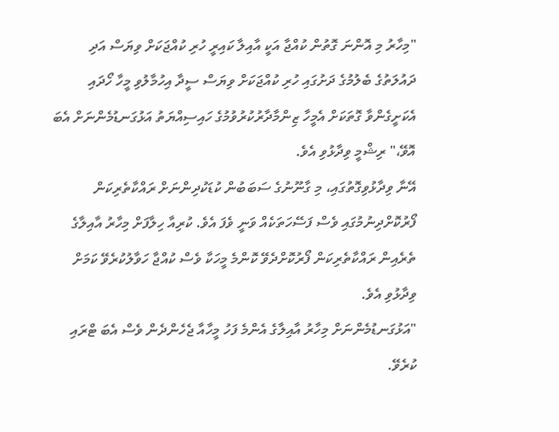"މިހާރު މި އޮންނަ ގޮތުން ކުއްޖާ އަކީ އާއިލާ ކައިރީ ހުރި ކުއްޖަކަށް ވިޔަސް އަދި ދައުލަތުގެ ބެލުމުގެ ދަށުގައި ހުރި ކުއްޖަކަށް ވިޔަސް ސީދާ އިހުމާލުވި މީހާ ހޯދައި އެކަށީގެންވާ ގޮތަކަށް އެމީހާ ޒިންމާދާރުކުރުވުމުގެ ހައިސިއްޔަތު އަޅުގަނޑުމެންނަށް އެބަ އޮވޭ،" ރިޝްމީ ވިދާޅުވި އެވެ.
އޭނާ ވިދާޅުވިގޮތުގައި، މި ގާނޫނުގެ ސަބަބުން ކުޑަކުދިންނަށް ރައްކާތެރިކަން ފޯރުކޮށްދިނުމުގައި ވެސް ފަސޭހަތަކެއް ވަނީ ވެފަ އެވެ. ކުރިއާ ހިލާފަށް މިހާރު އާއިލާގެ ތެރެއިން ރައްކާތެރިކަން ފޯރުކޮށްދެވޭ ކޮންމެ މީހަކާ ވެސް ކުއްޖާ ހަވާލުކުރެވޭ ކަމަށް ވިދާޅުވި އެވެ.
"އަޅުގަނޑުމެންނަށް މިހާރު އާއިލާގެ އެންމެ ފަހު މީހާއާ ޖެހެންދެން ވެސް އެބަ ޓްރައި ކުރެވޭ.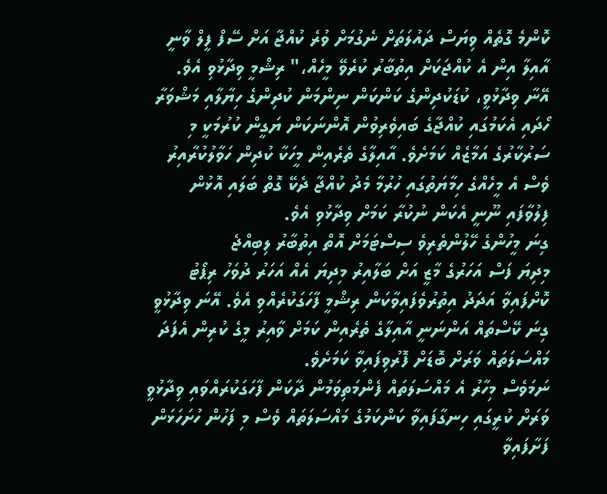ކޮންމެ ގޮތެއް ވިޔަސް ދައުލަތަށް ނެގުމަށް ވުރެ ކުއްޖާ އަށް ސޭފް ފީލް ވާނީ އާއިލާ އިން އެ ކުއްޖަކަށް އިތުބާރު ކުރެވޭ މީހެއް،" ރިޝްމީ ވިދާޅުވި އެވެ.
އޭނާ ވިދާޅުވީ، ކުޑަކުދިންގެ ކަންކަން ނިންމަން ކުދިންގެ ހިޔާލާއި މަޝްވަރާ ހޯދައި އެކަމުގައި ކުއްޖާގެ ބައިވެރިވުން އޮންނަކަން ޔަގީން ކުރުމަކީ މި ސަރުކާރުގެ އަމާޒެއް ކަމަށެވެ. އާއިލާގެ ތެރެއިން މީހަކާ ކުދިން ހަވާލުކުރާއިރު ވެސް އެ މީހެއްގެ ހިމާޔަތުގައި ހުރުމާ މެދު ކުއްޖާ ދެކޭ ގޮތް ބަލައި އޮޅުން ފިލުވާފައި ނޫނީ އެކަން ނުކުރާ ކަމަށް ވިދާޅުވި އެވެ.
ގިނަ މީހުންގެ ހޭލުންތެރިވެ ސިސްޓަމަށް އޮތް އިތުބާރު ލިބިއްޖެ
މިދިޔަ ފަސް އަހަރުގެ މާޒީ އަށް ބަލާއިރު މިދިޔަ އެއް އަހަރު ދުވަހު ރިޕޯޓު ކޮށްފައިވާ އަދަދު އިތުރުވެފައިވާކަން ރިޝްމީ ފާހަގަކުރެއްވި އެވެ. އޭނަ ވިދާޅުވީ ގިނަ ކޭސްތައް އަންނަނީ އާއިލާގެ ތެރެއިން ކަމަށް ވާއިރު މީގެ ކުރިން އެފަދަ މައްސަލަތައް ވަރަށް ބޮޑަށް ފޮރުވިފައިވާ ކަމަށެވެ.
ނަމަވެސް މިހާރު އެ މައްސަލަތައް ފެންމަތިވަމުން ދާކަން ފާހަގަކުރައްވައި ވިދާޅުވީ ވަރަށް ކުރީގައި ހިނގާފައިވާ ކަންކަމުގެ މައްސަލަތައް ވެސް މި ފަހުން ހުށަހަޅަން ފަށާފައިވާ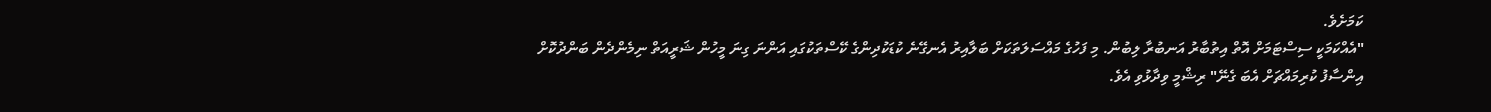ކަމަށެވެ.
"އެއްކަމަކީ ސިސްޓަމަށް އޮތް އިތުބާރު އަނބުރާ ލިބުން. މި ފަހުގެ މައްސަލަތަކަށް ބަލާއިރު އެނގޭނެ ކުޑަކުދިންގެ ކޭސްތަކުގައި އަންނަ ގިނަ މީހުން ޝަރީއަތް ނިމެންދެން ބަންދުކޮށް އިންސާފު ކުރިމައްޗަށް އެބަ ގެނޭ" ރިޝްމީ ވިދާޅުވި އެވެ.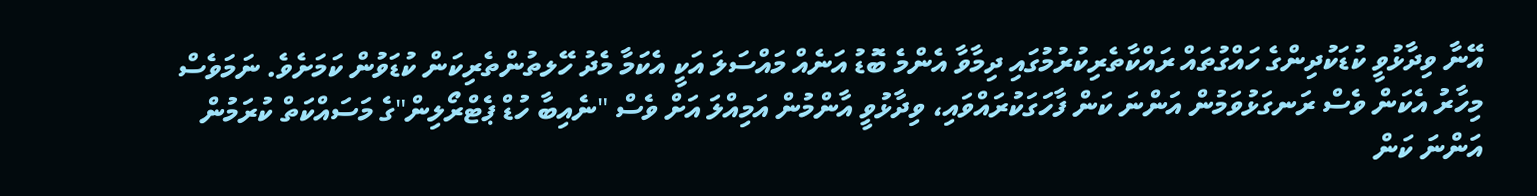އޭނާ ވިދާޅުވީ ކުޑަކުދިންގެ ހައްގުތައް ރައްކާތެރިކުރުމުގައި ދިމާވާ އެންމެ ބޮޑު އަނެއް މައްސަލަ އަކީ އެކަމާ މެދު ހޭލތުންތެރިކަން ކުޑަވުން ކަމަށެވެ. ނަމަވެސް މިހާރު އެކަން ވެސް ރަނގަޅުވަމުން އަންނަ ކަން ފާހަގަކުރައްވައި، ވިދާޅުވީ އާންމުން އަމިއްލަ އަށް ވެސް "ނެއިބާ ހުޑް ޕެޓްރޯލިން"ގެ މަސައްކަތް ކުރަމުން އަންނަ ކަން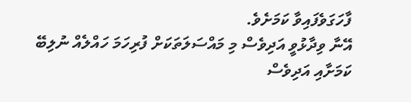ފާހަގަވެފައިވާ ކަމަށެވެ.
އޭނާ ވިދާޅުވީ އަދިވެސް މި މައްސަލަތަކަށް ފުރިހަމަ ހައްލެއް ނުލިބޭ ކަމަށާއި އަދިވެސް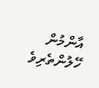އާންމުން ހޭލުންތެރިވެ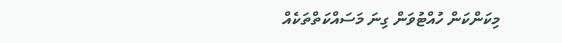މިކަންކަން ހުއްޓުވަން ގިނަ މަސައްކަތްތަކެއް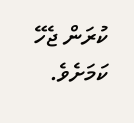ކުރަން ޖެހޭ ކަމަށެވެ.